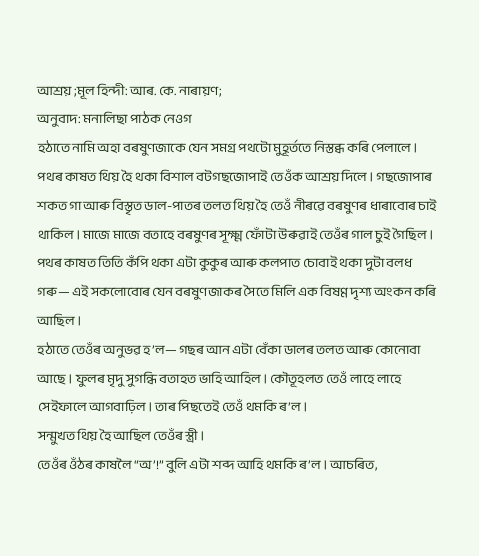আশ্ৰয় ;মূল হিন্দী: আৰ. কে. নাৰায়ণ;
অনুবাদ: মনালিছা পাঠক নেওগ
হঠাতে নামি অহা বৰষুণজাকে যেন সমগ্ৰ পথটো মুহূৰ্ততে নিস্তব্ধ কৰি পেলালে। পথৰ কাষত থিয় হৈ থকা বিশাল বটগছজোপাই তেওঁক আশ্ৰয় দিলে। গছজোপাৰ শকত গা আৰু বিস্তৃত ডাল-পাতৰ তলত থিয় হৈ তেওঁ নীৰৱে বৰষুণৰ ধাৰাবোৰ চাই থাকিল। মাজে মাজে বতাহে বৰষুণৰ সূক্ষ্ম ফোঁটা উৰুৱাই তেওঁৰ গাল চুই গৈছিল।
পথৰ কাষত তিতি কঁপি থকা এটা কুকুৰ আৰু কলপাত চোবাই থকা দুটা বলধ গৰু— এই সকলোবোৰ যেন বৰষুণজাকৰ সৈতে মিলি এক বিষণ্ণ দৃশ্য অংকন কৰি আছিল।
হঠাতে তেওঁৰ অনুভৱ হ’ল— গছৰ আন এটা বেঁকা ডালৰ তলত আৰু কোনোবা আছে। ফুলৰ মৃদু সুগন্ধি বতাহত ভাহি আহিল। কৌতূহলত তেওঁ লাহে লাহে সেইফালে আগবাঢ়িল। তাৰ পিছতেই তেওঁ থমকি ৰ’ল।
সন্মুখত থিয় হৈ আছিল তেওঁৰ স্ত্ৰী।
তেওঁৰ ওঁঠৰ কাষলৈ “অ’!” বুলি এটা শব্দ আহি থমকি ৰ’ল। আচৰিত,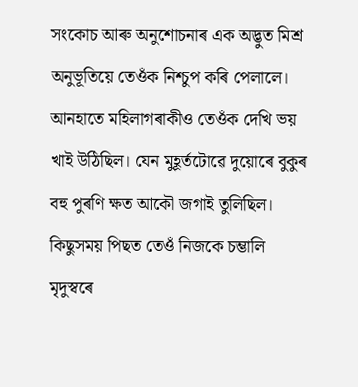সংকোচ আৰু অনুশোচনাৰ এক অদ্ভুত মিশ্ৰ অনুভূতিয়ে তেওঁক নিশ্চুপ কৰি পেলালে। আনহাতে মহিলাগৰাকীও তেওঁক দেখি ভয় খাই উঠিছিল। যেন মুহূৰ্তটোৱে দুয়োৰে বুকুৰ বহু পুৰণি ক্ষত আকৌ জগাই তুলিছিল।
কিছুসময় পিছত তেওঁ নিজকে চম্ভালি মৃদুস্বৰে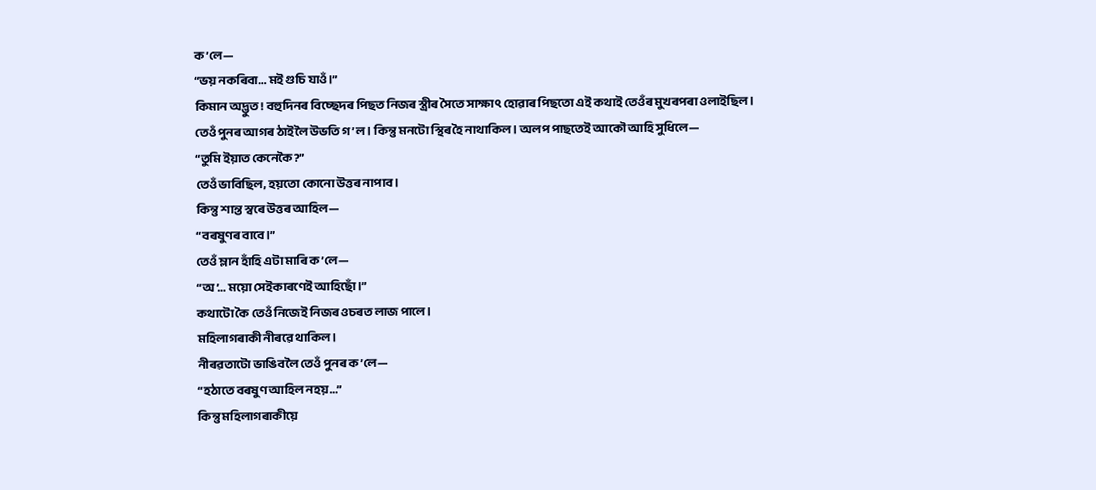ক’লে—
“ভয় নকৰিবা… মই গুচি যাওঁ।”
কিমান অদ্ভুত! বহুদিনৰ বিচ্ছেদৰ পিছত নিজৰ স্ত্ৰীৰ সৈতে সাক্ষাৎ হোৱাৰ পিছতো এই কথাই তেওঁৰ মুখৰপৰা ওলাইছিল।
তেওঁ পুনৰ আগৰ ঠাইলৈ উভতি গ’ল। কিন্তু মনটো স্থিৰ হৈ নাথাকিল। অলপ পাছতেই আকৌ আহি সুধিলে—
“তুমি ইয়াত কেনেকৈ?”
তেওঁ ভাবিছিল, হয়তো কোনো উত্তৰ নাপাব।
কিন্তু শান্ত স্বৰে উত্তৰ আহিল—
“বৰষুণৰ বাবে।”
তেওঁ ম্লান হাঁহি এটা মাৰি ক’লে—
“অ’… ময়ো সেইকাৰণেই আহিছোঁ।”
কথাটো কৈ তেওঁ নিজেই নিজৰ ওচৰত লাজ পালে।
মহিলাগৰাকী নীৰৱে থাকিল।
নীৰৱতাটো ভাঙিবলৈ তেওঁ পুনৰ ক’লে—
“হঠাতে বৰষুণ আহিল নহয়…”
কিন্তু মহিলাগৰাকীয়ে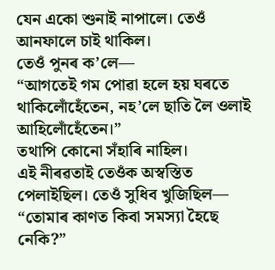যেন একো শুনাই নাপালে। তেওঁ আনফালে চাই থাকিল।
তেওঁ পুনৰ ক’লে—
“আগতেই গম পোৱা হলে হয় ঘৰতে থাকিলোঁহেঁতেন, নহ’লে ছাতি লৈ ওলাই আহিলোঁহেঁতেন।”
তথাপি কোনো সঁহাৰি নাহিল।
এই নীৰৱতাই তেওঁক অস্বস্তিত পেলাইছিল। তেওঁ সুধিব খুজিছিল— “তোমাৰ কাণত কিবা সমস্যা হৈছে নেকি?”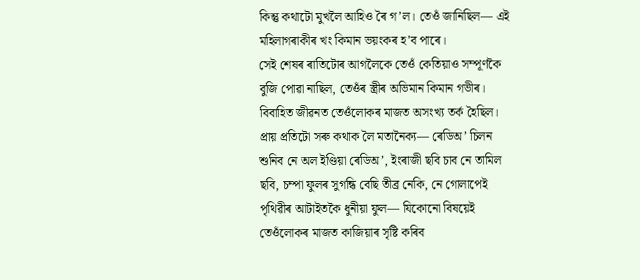কিন্তু কথাটো মুখলৈ আহিও ৰৈ গ’ল। তেওঁ জানিছিল— এই মহিলাগৰাকীৰ খং কিমান ভয়ংকৰ হ’ব পাৰে।
সেই শেষৰ ৰাতিটোৰ আগলৈকে তেওঁ কেতিয়াও সম্পূৰ্ণকৈ বুজি পোৱা নাছিল, তেওঁৰ স্ত্ৰীৰ অভিমান কিমান গভীৰ।
বিবাহিত জীৱনত তেওঁলোকৰ মাজত অসংখ্য তৰ্ক হৈছিল। প্ৰায় প্ৰতিটো সৰু কথাক লৈ মতানৈক্য— ৰেডিঅ’ চিলন শুনিব নে অল ইণ্ডিয়া ৰেডিঅ’, ইংৰাজী ছবি চাব নে তামিল ছবি, চম্পা ফুলৰ সুগন্ধি বেছি তীব্ৰ নেকি, নে গোলাপেই পৃথিৱীৰ আটাইতকৈ ধুনীয়া ফুল— যিকোনো বিষয়েই তেওঁলোকৰ মাজত কাজিয়াৰ সৃষ্টি কৰিব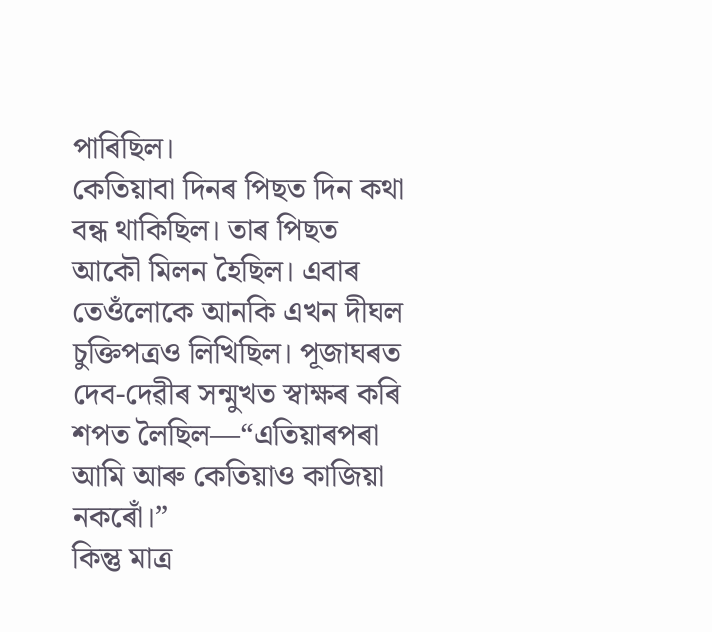পাৰিছিল।
কেতিয়াবা দিনৰ পিছত দিন কথা বন্ধ থাকিছিল। তাৰ পিছত আকৌ মিলন হৈছিল। এবাৰ তেওঁলোকে আনকি এখন দীঘল চুক্তিপত্ৰও লিখিছিল। পূজাঘৰত দেব-দেৱীৰ সন্মুখত স্বাক্ষৰ কৰি শপত লৈছিল—“এতিয়াৰপৰা আমি আৰু কেতিয়াও কাজিয়া নকৰোঁ।”
কিন্তু মাত্ৰ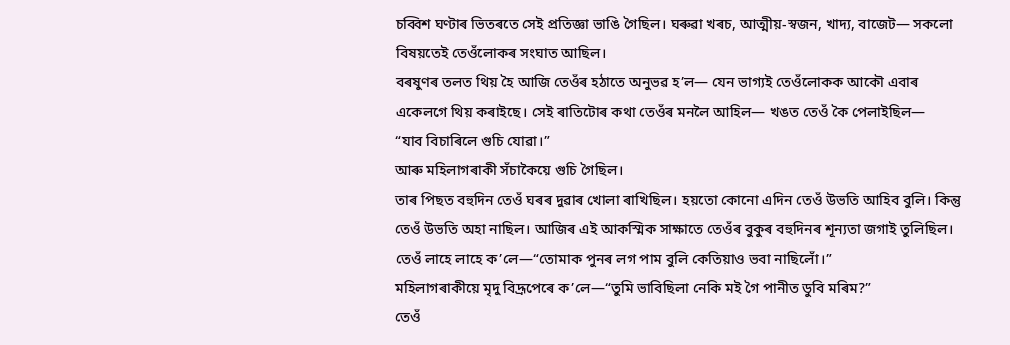চব্বিশ ঘণ্টাৰ ভিতৰতে সেই প্ৰতিজ্ঞা ভাঙি গৈছিল। ঘৰুৱা খৰচ, আত্মীয়-স্বজন, খাদ্য, বাজেট— সকলো বিষয়তেই তেওঁলোকৰ সংঘাত আছিল।
বৰষুণৰ তলত থিয় হৈ আজি তেওঁৰ হঠাতে অনুভৱ হ’ল— যেন ভাগ্যই তেওঁলোকক আকৌ এবাৰ একেলগে থিয় কৰাইছে। সেই ৰাতিটোৰ কথা তেওঁৰ মনলৈ আহিল— খঙত তেওঁ কৈ পেলাইছিল—
“যাব বিচাৰিলে গুচি যোৱা।”
আৰু মহিলাগৰাকী সঁচাকৈয়ে গুচি গৈছিল।
তাৰ পিছত বহুদিন তেওঁ ঘৰৰ দুৱাৰ খোলা ৰাখিছিল। হয়তো কোনো এদিন তেওঁ উভতি আহিব বুলি। কিন্তু তেওঁ উভতি অহা নাছিল। আজিৰ এই আকস্মিক সাক্ষাতে তেওঁৰ বুকুৰ বহুদিনৰ শূন্যতা জগাই তুলিছিল। তেওঁ লাহে লাহে ক’লে—“তোমাক পুনৰ লগ পাম বুলি কেতিয়াও ভবা নাছিলোঁ।”
মহিলাগৰাকীয়ে মৃদু বিদ্ৰূপেৰে ক’লে—“তুমি ভাবিছিলা নেকি মই গৈ পানীত ডুবি মৰিম?”
তেওঁ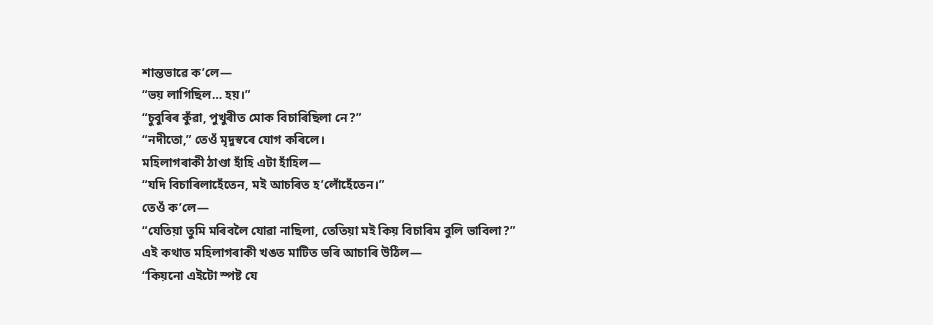শান্তভাৱে ক’লে—
“ভয় লাগিছিল… হয়।”
“চুবুৰিৰ কুঁৱা, পুখুৰীত মোক বিচাৰিছিলা নে?”
“নদীতো,” তেওঁ মৃদুস্বৰে যোগ কৰিলে।
মহিলাগৰাকী ঠাণ্ডা হাঁহি এটা হাঁহিল—
“যদি বিচাৰিলাহেঁতেন, মই আচৰিত হ’লোঁহেঁতেন।”
তেওঁ ক’লে—
“যেতিয়া তুমি মৰিবলৈ যোৱা নাছিলা, তেতিয়া মই কিয় বিচাৰিম বুলি ভাবিলা?”
এই কথাত মহিলাগৰাকী খঙত মাটিত ভৰি আচাৰি উঠিল—
“কিয়নো এইটো স্পষ্ট যে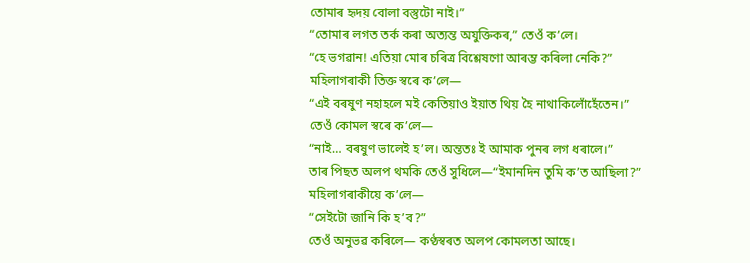তোমাৰ হৃদয় বোলা বস্তুটো নাই।”
“তোমাৰ লগত তৰ্ক কৰা অত্যন্ত অযুক্তিকৰ,” তেওঁ ক’লে।
“হে ভগৱান! এতিয়া মোৰ চৰিত্ৰ বিশ্লেষণো আৰম্ভ কৰিলা নেকি?”
মহিলাগৰাকী তিক্ত স্বৰে ক’লে—
“এই বৰষুণ নহাহলে মই কেতিয়াও ইয়াত থিয় হৈ নাথাকিলোঁহেঁতেন।”
তেওঁ কোমল স্বৰে ক’লে—
“নাই… বৰষুণ ভালেই হ’ল। অন্ততঃ ই আমাক পুনৰ লগ ধৰালে।”
তাৰ পিছত অলপ থমকি তেওঁ সুধিলে—“ইমানদিন তুমি ক’ত আছিলা?”
মহিলাগৰাকীয়ে ক’লে—
“সেইটো জানি কি হ’ব?”
তেওঁ অনুভৱ কৰিলে— কণ্ঠস্বৰত অলপ কোমলতা আছে।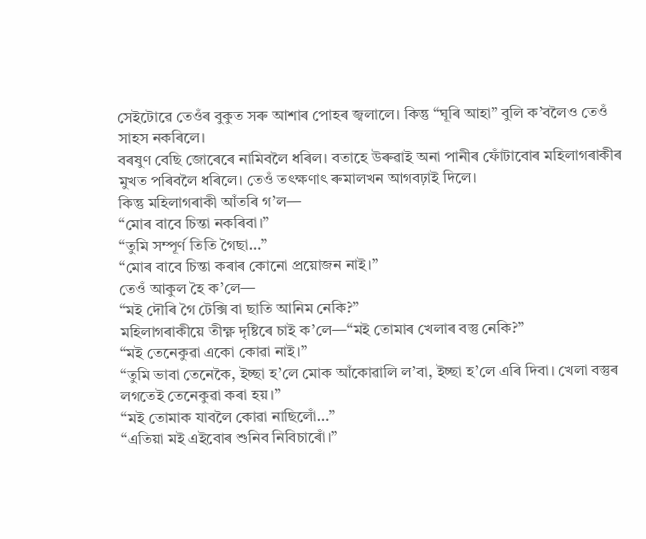সেইটোৱে তেওঁৰ বুকুত সৰু আশাৰ পোহৰ জ্বলালে। কিন্তু “ঘূৰি আহা” বুলি ক’বলৈও তেওঁ সাহস নকৰিলে।
বৰষুণ বেছি জোৰেৰে নামিবলৈ ধৰিল। বতাহে উৰুৱাই অনা পানীৰ ফোঁটাবোৰ মহিলাগৰাকীৰ মুখত পৰিবলৈ ধৰিলে। তেওঁ তৎক্ষণাৎ ৰুমালখন আগবঢ়াই দিলে।
কিন্তু মহিলাগৰাকী আঁতৰি গ’ল—
“মোৰ বাবে চিন্তা নকৰিবা।”
“তুমি সম্পূৰ্ণ তিতি গৈছা…”
“মোৰ বাবে চিন্তা কৰাৰ কোনো প্ৰয়োজন নাই।”
তেওঁ আকুল হৈ ক’লে—
“মই দৌৰি গৈ টেক্সি বা ছাতি আনিম নেকি?”
মহিলাগৰাকীয়ে তীক্ষ্ণ দৃষ্টিৰে চাই ক’লে—“মই তোমাৰ খেলাৰ বস্তু নেকি?”
“মই তেনেকুৱা একো কোৱা নাই।”
“তুমি ভাবা তেনেকৈ, ইচ্ছা হ’লে মোক আঁকোৱালি ল’বা, ইচ্ছা হ’লে এৰি দিবা। খেলা বস্তুৰ লগতেই তেনেকুৱা কৰা হয়।”
“মই তোমাক যাবলৈ কোৱা নাছিলোঁ…”
“এতিয়া মই এইবোৰ শুনিব নিবিচাৰোঁ।”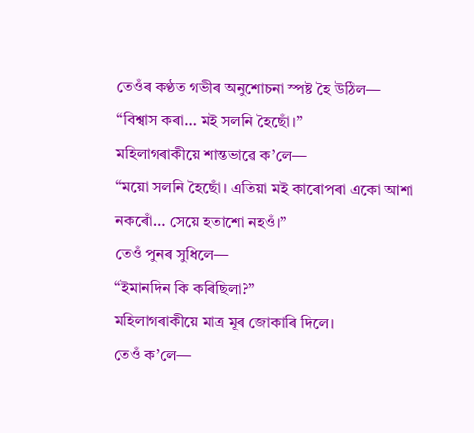তেওঁৰ কণ্ঠত গভীৰ অনুশোচনা স্পষ্ট হৈ উঠিল—
“বিশ্বাস কৰা… মই সলনি হৈছোঁ।”
মহিলাগৰাকীয়ে শান্তভাৱে ক’লে—
“ময়ো সলনি হৈছোঁ। এতিয়া মই কাৰোপৰা একো আশা নকৰোঁ… সেয়ে হতাশো নহওঁ।”
তেওঁ পুনৰ সুধিলে—
“ইমানদিন কি কৰিছিলা?”
মহিলাগৰাকীয়ে মাত্ৰ মূৰ জোকাৰি দিলে।
তেওঁ ক’লে—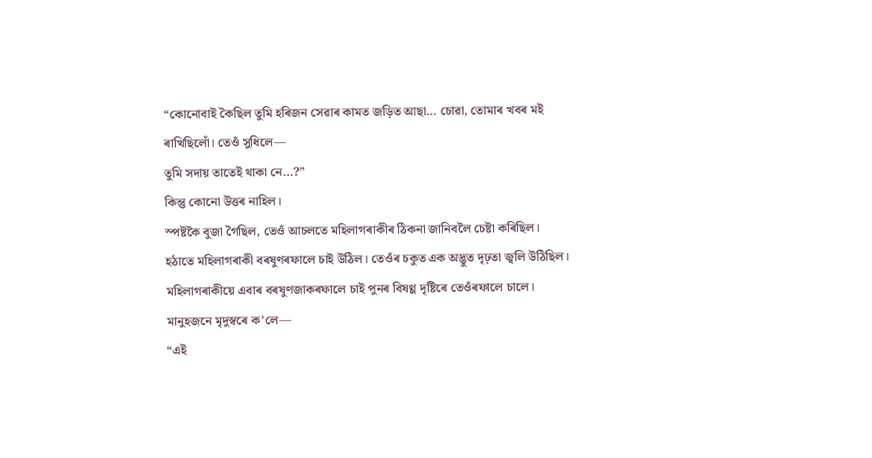“কোনোবাই কৈছিল তুমি হৰিজন সেৱাৰ কামত জড়িত আছা… চোৱা, তোমাৰ খবৰ মই ৰাখিছিলোঁ। তেওঁ সুধিলে—
তুমি সদায় তাতেই থাকা নে…?”
কিন্তু কোনো উত্তৰ নাহিল।
স্পষ্টকৈ বুজা গৈছিল, তেওঁ আচলতে মহিলাগৰাকীৰ ঠিকনা জানিবলৈ চেষ্টা কৰিছিল।
হঠাতে মহিলাগৰাকী বৰষুণৰফালে চাই উঠিল। তেওঁৰ চকুত এক অদ্ভুত দৃঢ়তা জ্বলি উঠিছিল।
মহিলাগৰাকীয়ে এবাৰ বৰষুণজাকৰফালে চাই পুনৰ বিষণ্ণ দৃষ্টিৰে তেওঁৰফালে চালে।
মানুহজনে মৃদুস্বৰে ক’লে—
“এই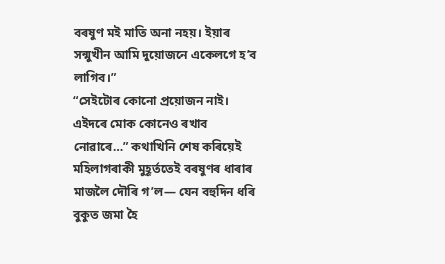বৰষুণ মই মাতি অনা নহয়। ইয়াৰ সন্মুখীন আমি দুয়োজনে একেলগে হ’ব লাগিব।”
“সেইটোৰ কোনো প্ৰয়োজন নাই। এইদৰে মোক কোনেও ৰখাব নোৱাৰে…” কথাখিনি শেষ কৰিয়েই মহিলাগৰাকী মুহূৰ্ততেই বৰষুণৰ ধাৰাৰ মাজলৈ দৌৰি গ’ল— যেন বহুদিন ধৰি বুকুত জমা হৈ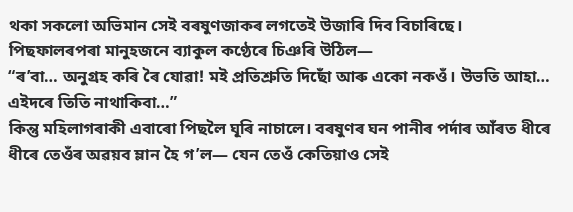থকা সকলো অভিমান সেই বৰষুণজাকৰ লগতেই উজাৰি দিব বিচাৰিছে।
পিছফালৰপৰা মানুহজনে ব্যাকুল কণ্ঠেৰে চিঞৰি উঠিল—
“ৰ’বা… অনুগ্ৰহ কৰি ৰৈ যোৱা! মই প্ৰতিশ্ৰুতি দিছোঁ আৰু একো নকওঁ। উভতি আহা… এইদৰে তিতি নাথাকিবা…”
কিন্তু মহিলাগৰাকী এবাৰো পিছলৈ ঘূৰি নাচালে। বৰষুণৰ ঘন পানীৰ পৰ্দাৰ আঁৰত ধীৰে ধীৰে তেওঁৰ অৱয়ব ম্লান হৈ গ’ল— যেন তেওঁ কেতিয়াও সেই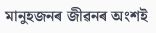মানুহজনৰ জীৱনৰ অংশই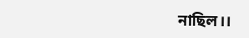নাছিল।।